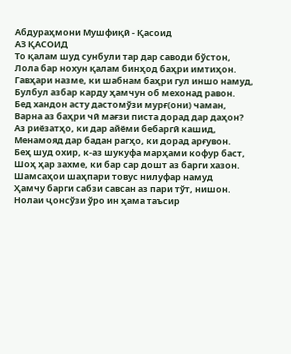Абдураҳмони Мушфиқӣ - Қасоид
АЗ ҚАСОИД
То қалам шуд сунбули тар дар саводи бўстон,
Лола бар нохун қалам бинҳод баҳри имтиҳон.
Гавҳари назме, ки шабнам баҳри гул иншо намуд,
Булбул азбар карду ҳамчун об мехонад равон.
Бед хандон асту дастомўзи мурғ(они) чаман,
Варна аз баҳри чӣ мағзи писта дорад дар даҳон?
Аз риёзатҳо, ки дар айёми бебаргӣ кашид,
Менамояд дар бадан рагҳо, ки дорад арғувон.
Беҳ шуд охир, к-аз шукуфа марҳами кофур баст,
Шоҳ ҳар захме, ки бар сар дошт аз барги хазон.
Шамсаҳои шаҳпари товус нилуфар намуд
Ҳамчу барги сабзи савсан аз пари тўт, нишон.
Нолаи ҷонсўзи ўро ин ҳама таъсир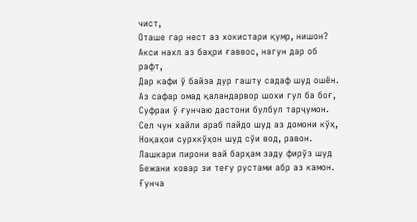чист,
Оташе гар нест аз хокистари қумр, нишон?
Акси нахл аз баҳри ғаввос, нагун дар об рафт,
Дар кафи ў байза дур гашту садаф шуд ошён.
Аз сафар омад қаландарвор шохи гул ба боғ,
Суфраи ў ғунчаю дастони булбул тарҷумон.
Сел чун хайли араб пайдо шуд аз домони кўҳ,
Ноқаҳои сурхкўҳон шуд сўи вод, равон.
Лашкари пирони вай барҳам заду фирўз шуд
Бежани ховар зи теғу рустами абр аз камон.
Ғунча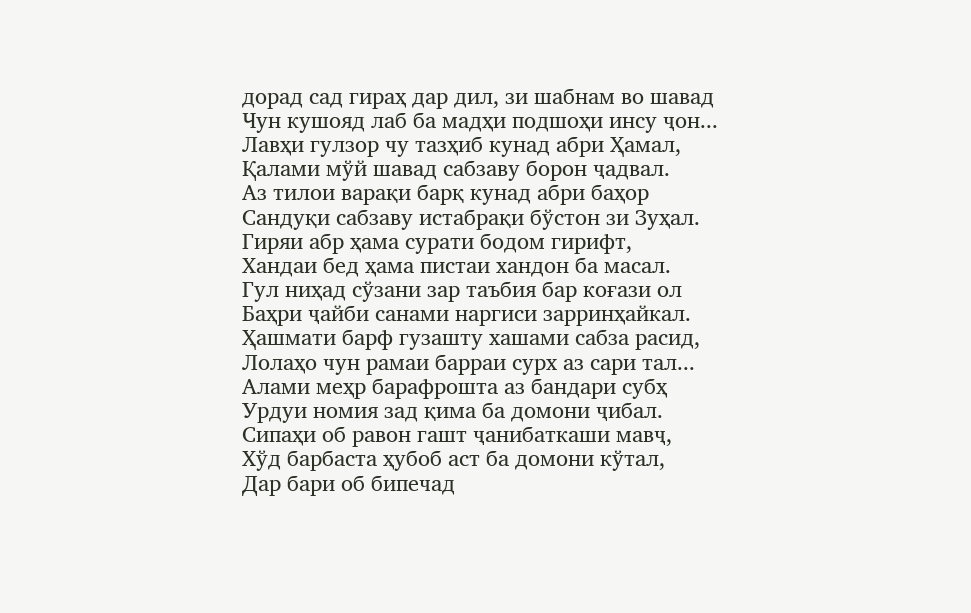дорад сад гираҳ дар дил, зи шабнам во шавад
Чун кушояд лаб ба мадҳи подшоҳи инсу ҷон...
Лавҳи гулзор чу тазҳиб кунад абри Ҳамал,
Қалами мўй шавад сабзаву борон ҷадвал.
Аз тилои варақи барқ кунад абри баҳор
Сандуқи сабзаву истабрақи бўстон зи Зуҳал.
Гиряи абр ҳама сурати бодом гирифт,
Хандаи бед ҳама пистаи хандон ба масал.
Гул ниҳад сўзани зар таъбия бар коғази ол
Баҳри ҷайби санами наргиси зарринҳайкал.
Ҳашмати барф гузашту хашами сабза расид,
Лолаҳо чун рамаи барраи сурх аз сари тал...
Алами меҳр барафрошта аз бандари субҳ
Урдуи номия зад қима ба домони ҷибал.
Сипаҳи об равон гашт ҷанибаткаши мавҷ,
Хўд барбаста ҳубоб аст ба домони кўтал,
Дар бари об бипечад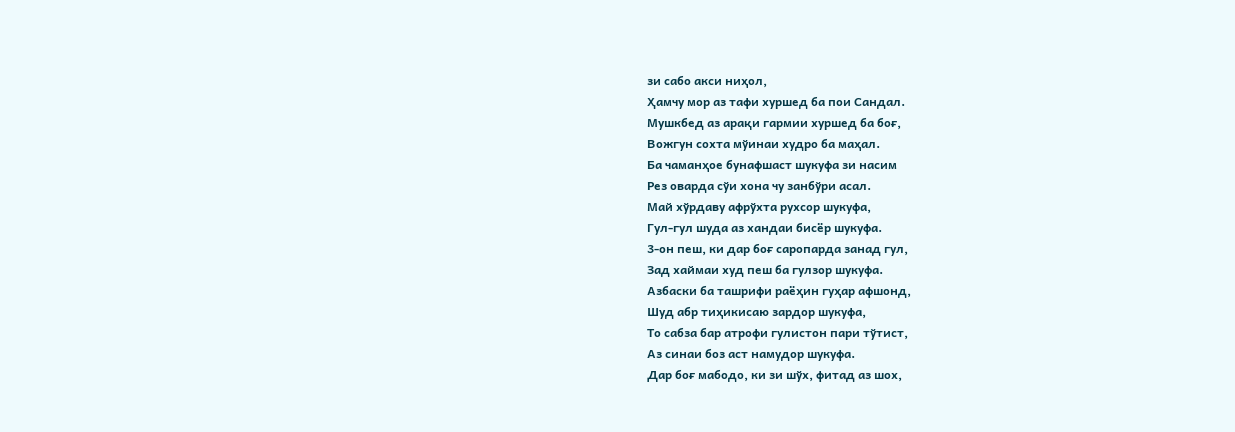зи сабо акси ниҳол,
Ҳамчу мор аз тафи хуршед ба пои Сандал.
Мушкбед аз арақи гармии хуршед ба боғ,
Вожгун сохта мўинаи худро ба маҳал.
Ба чаманҳое бунафшаст шукуфа зи насим
Рез оварда сўи хона чу занбўри асал.
Май хўрдаву афрўхта рухсор шукуфа,
Гул-гул шуда аз хандаи бисёр шукуфа.
3-он пеш, ки дар боғ саропарда занад гул,
Зад хаймаи худ пеш ба гулзор шукуфа.
Азбаски ба ташрифи раёҳин гуҳар афшонд,
Шуд абр тиҳикисаю зардор шукуфа,
То сабза бар атрофи гулистон пари тўтист,
Аз синаи боз аст намудор шукуфа.
Дар боғ мабодо, ки зи шўх, фитад аз шох,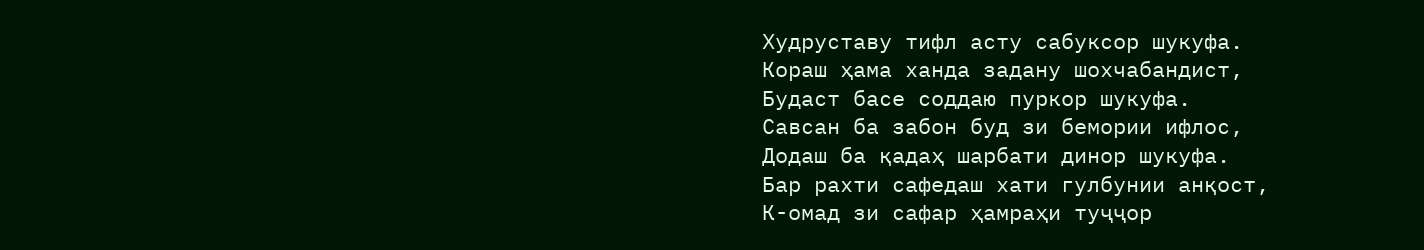Худруставу тифл асту сабуксор шукуфа.
Кораш ҳама ханда задану шохчабандист,
Будаст басе соддаю пуркор шукуфа.
Савсан ба забон буд зи бемории ифлос,
Додаш ба қадаҳ шарбати динор шукуфа.
Бар рахти сафедаш хати гулбунии анқост,
К-омад зи сафар ҳамраҳи туҷҷор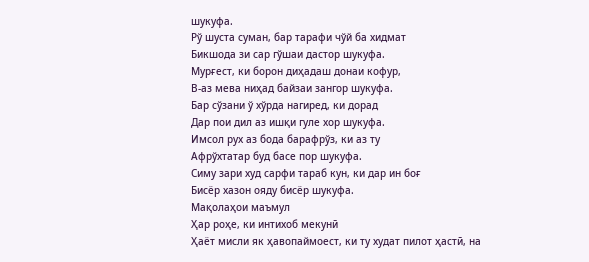шукуфа.
Рў шуста суман, бар тарафи чўй ба хидмат
Бикшода зи сар гўшаи дастор шукуфа.
Мурғест, ки борон диҳадаш донаи кофур,
В-аз мева ниҳад байзаи зангор шукуфа.
Бар сўзани ў хўрда нагиред, ки дорад
Дар пои дил аз ишқи гуле хор шукуфа.
Имсол рух аз бода барафрўз, ки аз ту
Афрўхтатар буд басе пор шукуфа.
Симу зари худ сарфи тараб кун, ки дар ин боғ
Бисёр хазон ояду бисёр шукуфа.
Мақолаҳои маъмул
Ҳар роҳе, ки интихоб мекунӣ
Ҳаёт мисли як ҳавопаймоест, ки ту худат пилот ҳастӣ, на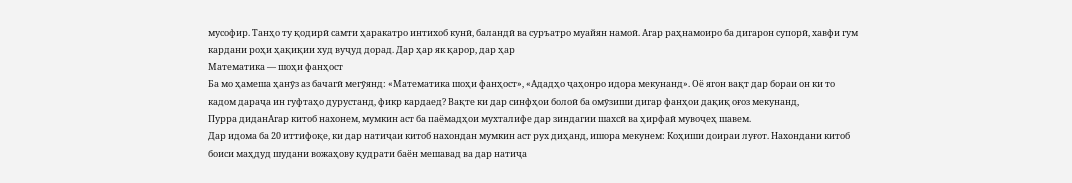мусофир. Танҳо ту қодирӣ самти ҳаракатро интихоб кунӣ, баландӣ ва суръатро муайян намоӣ. Агар раҳнамоиро ба дигарон супорӣ, хавфи гум кардани роҳи ҳақиқии худ вуҷуд дорад. Дар ҳар як қарор, дар ҳар
Математика — шоҳи фанҳост
Ба мо ҳамеша ҳанӯз аз бачагӣ мегӯянд: «Математика шоҳи фанҳост», «Ададҳо ҷаҳонро идора мекунанд». Оё ягон вақт дар бораи он ки то кадом дараҷа ин гуфтаҳо дурустанд, фикр кардаед? Вақте ки дар синфҳои болоӣ ба омӯзиши дигар фанҳои дақиқ оғоз мекунанд,
Пурра диданАгар китоб нахонем, мумкин аст ба паёмадҳои мухталифе дар зиндагии шахсӣ ва ҳирфаӣ мувоҷеҳ шавем.
Дар идома ба 20 иттифоқе, ки дар натиҷаи китоб нахондан мумкин аст рух диҳанд, ишора мекунем: Коҳиши доираи луғот. Нахондани китоб боиси маҳдуд шудани вожаҳову қудрати баён мешавад ва дар натиҷа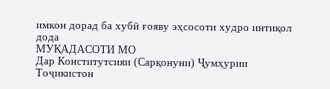имкон дорад ба хубӣ ғояву эҳсосоти худро интиқол дода
МУҚАДАСОТИ МО
Дар Конститутсияи (Сарқонуни) Ҷумҳурии Тоҷикистон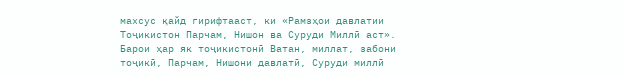махсус қайд гирифтааст, ки «Рамзҳои давлатии Тоҷикистон Парчам, Нишон ва Суруди Миллӣ аст». Барои ҳар як тоҷикистонӣ Ватан, миллат, забони тоҷикӣ, Парчам, Нишони давлатӣ, Суруди миллӣ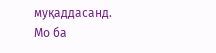муқаддасанд. Мо ба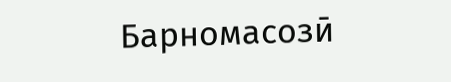Барномасозӣ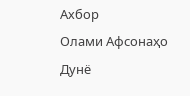Ахбор
Олами Афсонаҳо
Дунё